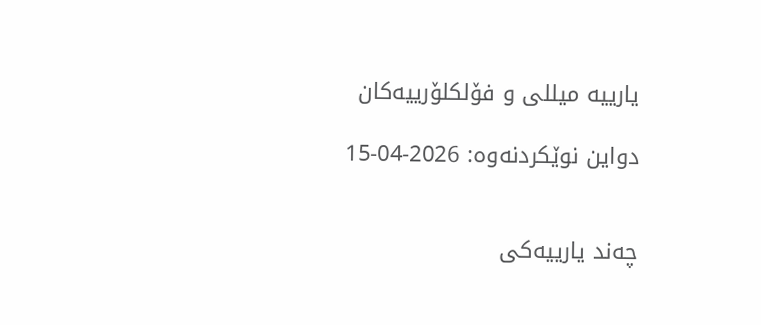یارییە میللی و فۆلکلۆرییەکان

دواین نوێکردنەوە: 2026-04-15


چەند یارییەکی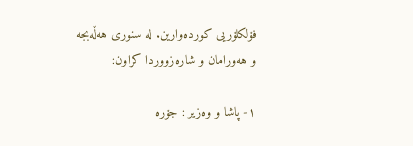فۆلکلۆریی کوردەوارین. لە سنوری هەڵەبجە و هەورامان و شارەزووردا کراون:

١- پاشا و وەزیر : جۆرە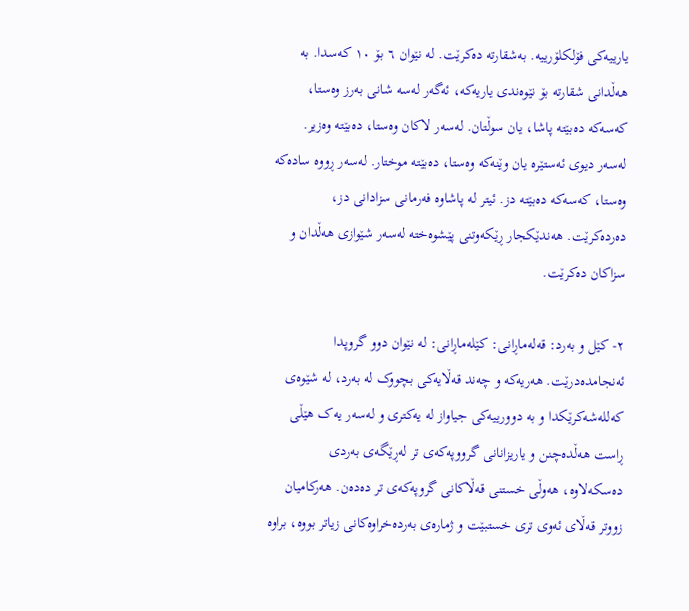یارییەکی فۆلکلۆرییە. بەشقارتە دەکرێت. لە نێوان ٦ بۆ ١٠ کەسدا. بە هەڵدانی شقارتە بۆ نێوەندی یاریەکە، ئەگەر لەسە شانی بەرز وەستا، کەسەکە دەبێتە پاشا، یان سوڵتان. لەسەر لاکان وەستا، دەبێتە وەزیر. لەسەر دیوی ئەستێرە یان وێنەکە وەستا، دەبێتە موختار. لەسەر ڕووە سادەکە وەستا، کەسەکە دەبێتە دز. ئیتر لە پاشاوە فەرمانی سزادانی دز، دەردەکرێت. هەندێکجار ڕێکەوتنی پێشوەختە لەسەر شێوازی هەڵدان و سزاکان دەکرێت.

٢- کێل و بەرد: قەلەماڕانی: کێلەماڕانی: لە نێوان دوو گروپدا ئەنجامدەدرێت. هەریەکە و چەند قەڵایەکی بچووک لە بەرد، لە شێوەی کەللەشەکرێکدا و بە دوورییەکی جیاواز لە یەکتری و لەسەر یەک هێڵی ڕاست هەڵدەچنن و یاریزانانی گرووپەکەی تر لەڕێگەی بەردی دەسکەلاوە، هەوڵی خستنی قەڵاکانی گروپەکەی تر دەدەن. هەرکامیان زووتر قەڵای ئەوی تری خستبێت و ژمارەی بەردەخراوەکانی زیاتر بووە، براوە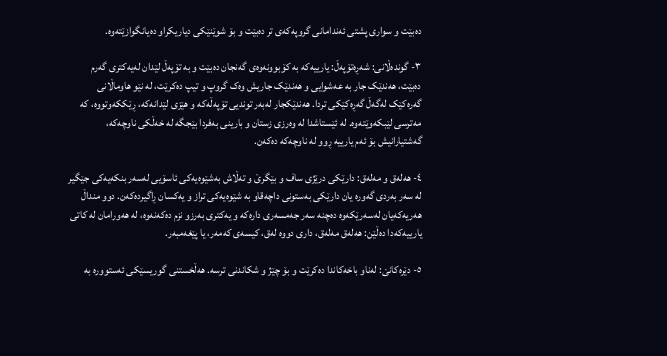دەبێت و سواری پشتی ئەندامانی گروپەکەی تر دەبێت و بۆ شوێنێکی دیاریکراو دەیانگوازێتەوە.

٣- گوندەڵانی: شەڕەتۆپەڵ: یارییەکە بە کۆبوونەوەی گەنجان دەبێت و بە تۆپەڵ لێدان لەیەکتری گەرم دەبێت، هەندێک جار بە عەشوایی و هەندێک جاریش وەک گروپ و تیپ دەکرێت، لە نێو هاوماڵانی گەرەکێک لەگەڵ گەڕەکێکی تردا. هەندێکجار لەبەر توندیی تۆپەڵەکە و هێزی لێدانەکە، ڕێککەوتووە، کە مەترسی لێبکەوێتەوە. لە ئێستاشدا لە وەرزی زستان و بارینی بەفردا بێجگە لە خەڵکی ناوچەکە، گەشتیارانیش بۆ ئەم یارییە ڕوو لە ناوچەکە دەکەن.

٤- هەلەق و مەلەق: دارێکی درێژی ساف و بێگرێ و تەڵاش بەشێوەیەکی ئاسۆیی لەسەر بنکەیەکی جێگیر لە سەر بەردی گەورە یان دارێکی بەستونی داچەقاو بە شێوەیەکی تراز و یەکسان ڕاگیردەکەن. دوو منداڵ هەریەکەیان لەسەرێکەوە دەچنە سەر جەمسەری دارەکە و یەکتری بەرزو نزم دەکەنەوە، لە هەورامان لە کاتی یارییەکەدا دەڵێن: هەلەق مەلەق، داری دووە لەق، کیسەی کەمەر، یا پێغەمبەر.

٥- دێرەکانێ: لەناو باخەکاندا دەکرێت و بۆ چێژ و شکاندنی ترسە. هەڵخستنی گوریسێکی ئەستوورە بە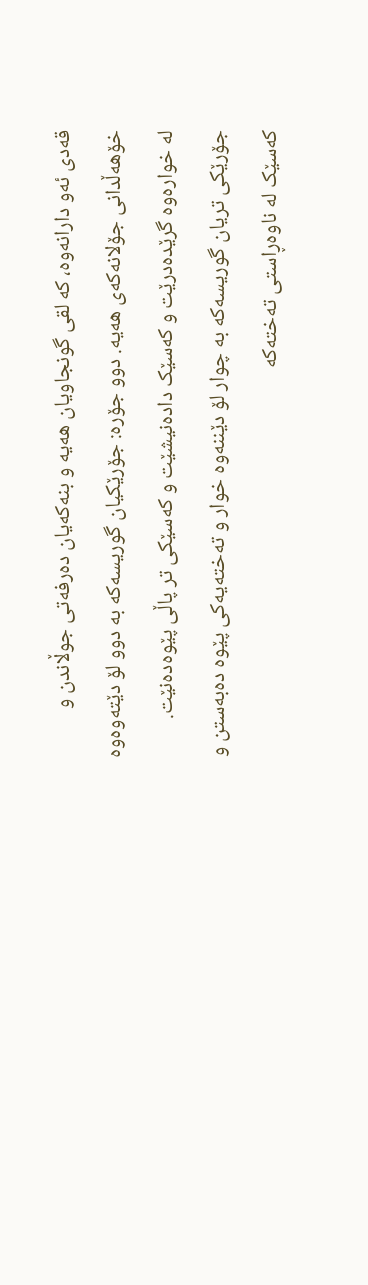قەدی ئەو دارانەوە، کە لقی گونجاویان هەیە و بنەکەیان دەرفەتی جوڵاندن و خۆهەڵدانی جۆلانەکەی هەیە. دوو جۆرە: جۆرێکیان گوریسەکە بە دوو لۆ دێتەوەوە لە خوارەوە گرێدەدرێت و کەسێک دادەنیشێت و کەسێکی تر پاڵی پێوەدەنێت. جۆرێکی تریان گوریسەکە بە چوار لۆ دێننەوە خوار و تەختەیەکی پێوە دەبەستن و کەسێک لە ناوەڕاستی تەختەکە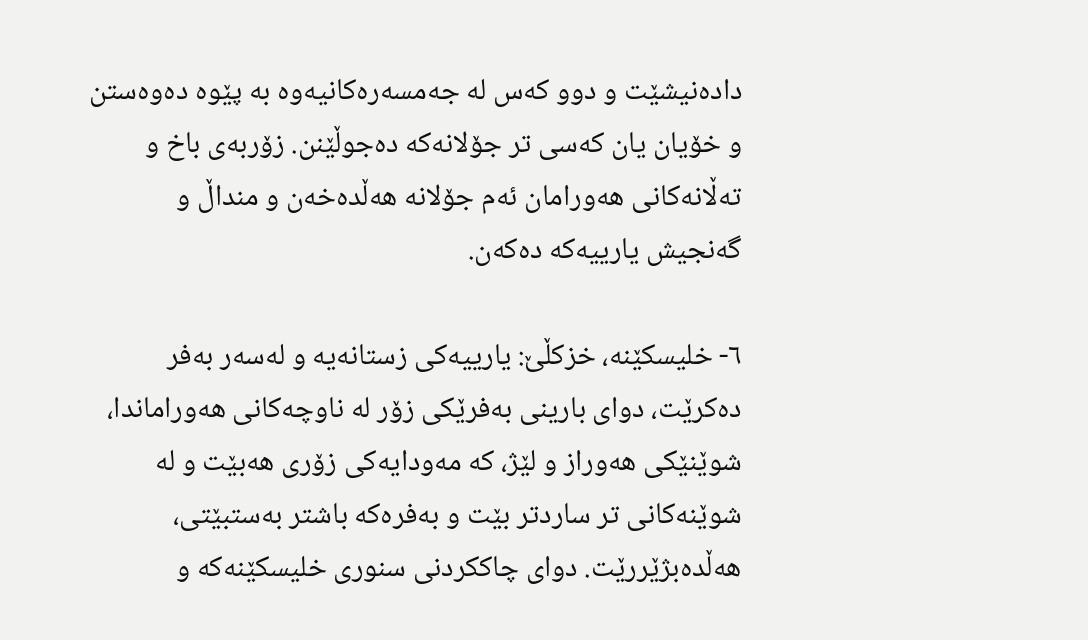دادەنیشێت و دوو کەس لە جەمسەرەکانیەوە بە پێوە دەوەستن و خۆیان یان کەسی تر جۆلانەکە دەجوڵێنن. زۆربەی باخ و تەڵانەکانی هەورامان ئەم جۆلانە هەڵدەخەن و منداڵ و گەنجیش یارییەکە دەکەن.

٦- خلیسکێنە، خزکڵێ: یارییەکی زستانەیە و لەسەر بەفر دەکرێت، دوای بارینی بەفرێکی زۆر لە ناوچەکانی هەوراماندا، شوێنێکی هەوراز و لێژ، کە مەودایەکی زۆری هەبێت و لە شوێنەکانی تر ساردتر بێت و بەفرەکە باشتر بەستبێتی، هەڵدەبژێررێت. دوای چاککردنی سنوری خلیسکێنەکە و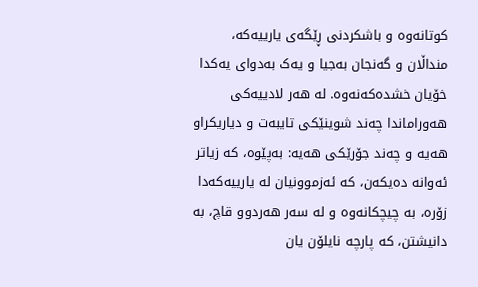کوتانەوە و باشکردنی ڕێگەی یارییەکە، منداڵان و گەنجان بەجیا و یەک بەدوای یەکدا خۆیان خشدەکەنەوە. لە هەر لادییەکی هەوراماندا چەند شوینێکی تایبەت و دیاریکراو هەیە و چەند جۆرێکی هەیە: بەپێوە، کە زیاتر ئەوانە دەیکەن، کە ئەزموونیان لە یارییەکەدا زۆرە، بە چیچکانەوە و لە سەر هەردوو قاچ، بە دانیشتن، کە پارچە نایلۆن یان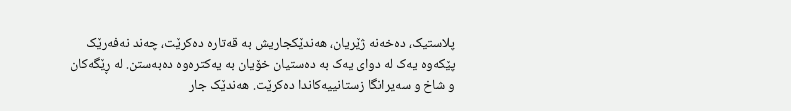پلاستیک، دەخەنە ژێریان، هەندێکجاریش بە قەتارە دەکرێت، چەند نەفەرێک پێکەوە یەک لە دوای یەک بە دەستیان خۆیان بە یەکترەوە دەبەستن. لە ڕێگەکان و شاخ و سەیرانگا زستانییەکاندا دەکرێت. هەندێک جار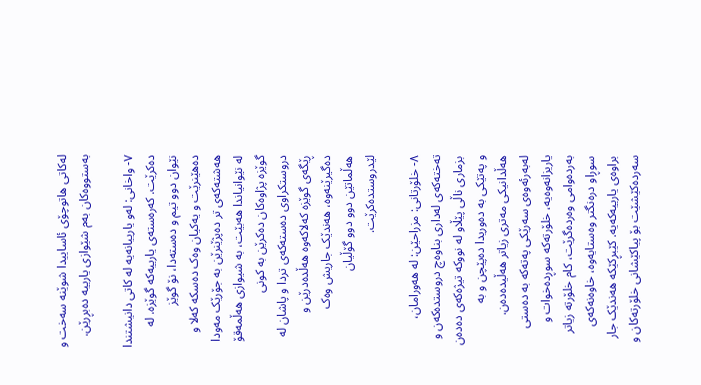لەکاتی هاتوچۆی ئاساییدا شوێنە سەخت و بەستووەکان بەم شێوازی یارییە دەبڕرێن.

٧- واخانی: لەو یارییانەیە لە کاتی دانیشتندا دەکرێت. کەرەستەی یارییەکە گوێزە. لە نێوان دوو تیم و دەستەدا، نۆ گوێز دەهێنرێت و یەکیان وەک دەسکە کەلا و هەشتەکەی تر دەپژێنرێن بە جۆرێک مەودا لە نێوانیاندا هەبێت، بە شیوازی هەڵمەقۆ گوێزە پژاوەکان دەکرێن بە کونی دروستکراوی دەستەکەی تردا و پاشان لە ڕێگەی گوێزە کەلاکەوە هەڵدەدرێن و دەگیرێنەوە، هەندێک جاریش وەک هەڵماتێن دوو دوو گۆڵیان لێدروستدەکرێت.

٨- خلۆرتانی: مزراحێن: لە هەورامان، تەختەکەی لەداری بناوەچ دروستدەکەن و بزماری ناڵی پێڵاو لە نووکە تیژەکەی دەدەن و پەتێکی بە دەوریدا دەپێچن و بە هەڵدانیکی مەتری زیاتر هەڵیدەدەن. لەبەرئەوەی سەرێکی پەتەکە بە دەستی یاریزانەوەیە، خلۆرتەکە سوڕدەخوات و بەردەوامی وەردەگرێت، کام خلۆرتە زیاتر سوڕاو درەنگتر وەستایەوە، خاوەنەکەی براوەی یارییەکەیە. کێبڕکێکە هەندێک جار سەردەکێشێت بۆ پیاکێشانی خلۆرتەکان و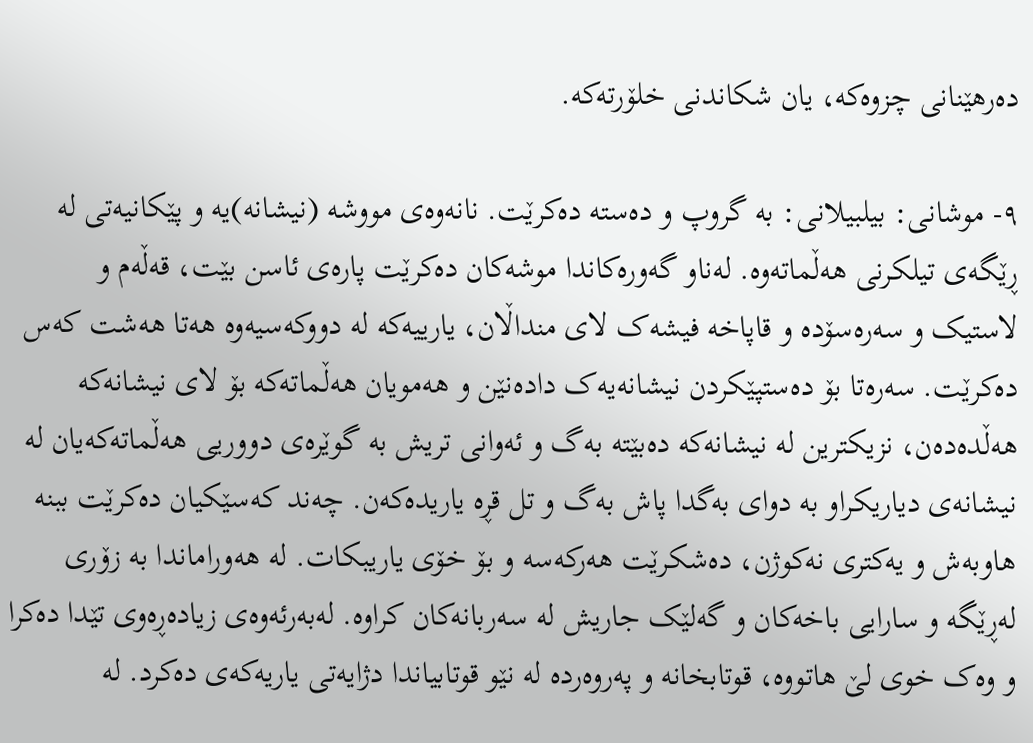دەرهێنانی چزوەکە، یان شکاندنی خلۆرتەکە.

٩- موشانی: بیلبیلانی: بە گروپ و دەستە دەکرێت. نانەوەی مووشە (نیشانە)یە و پێکانیەتی لە ڕێگەی تیلکرنی هەڵماتەوە. لەناو گەورەکاندا موشەکان دەکرێت پارەی ئاسن بێت، قەڵەم و لاستیک و سەرەسۆدە و قاپاخە فیشەک لای منداڵان، یارییەکە لە دووکەسیەوە هەتا هەشت کەس دەکرێت. سەرەتا بۆ دەستپێکردن نیشانەیەک دادەنێن و هەمویان هەڵماتەکە بۆ لای نیشانەکە هەڵدەدەن، نزیکترین لە نیشانەکە دەبێتە بەگ و ئەوانی تریش بە گوێرەی دووریی هەڵماتەکەیان لە نیشانەی دیاریکراو بە دوای بەگدا پاش بەگ و تل قڕە یاریدەکەن. چەند کەسێکیان دەکرێت ببنە هاوبەش و یەکتری نەکوژن، دەشکرێت هەرکەسە و بۆ خۆی یاریبکات. لە هەوراماندا بە زۆری لەڕێگە و سارایی باخەکان و گەلێک جاریش لە سەربانەکان کراوە. لەبەرئەوەی زیادەڕەوی تێدا دەکرا و وەک خوی لێ هاتووە، قوتابخانە و پەروەردە لە نێو قوتابیاندا دژایەتی یاریەکەی دەکرد. لە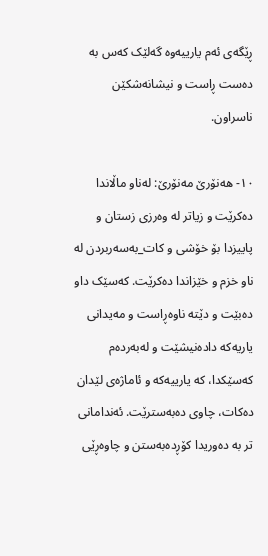ڕێگەی ئەم یارییەوە گەلێک کەس بە دەست ڕاست و نیشانەشکێن ناسراون.

١٠- هەنۆرێ مەنۆرێ: لەناو ماڵاندا دەکرێت و زیاتر لە وەرزی زستان و پاییزدا بۆ خۆشی و کات_بەسەربردن لە ناو خزم و خێزاندا دەکرێت. کەسێک داو دەبێت و دێتە ناوەڕاست و مەیدانی یاریەکە دادەنیشێت و لەبەردەم کەسێکدا، کە یارییەکە و ئاماژەی لێدان دەکات، چاوی دەبەسترێت. ئەندامانی تر بە دەوریدا کۆڕدەبەستن و چاوەڕێی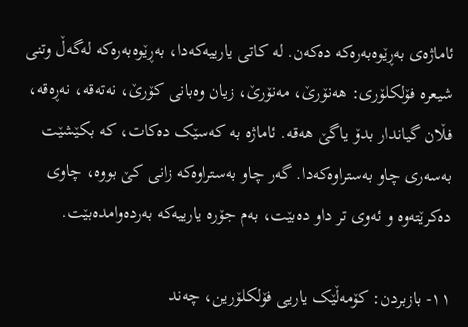ئاماژەی بەڕێوەبەرەکە دەکەن. لە کاتی یارییەکەدا، بەڕێوەبەرەکە لەگەڵ وتنی شیعرە فۆلکلۆری: هەنۆرێ، مەنۆرێ، زیان وەبانی کۆرێ، نەتەقە، نەڕەقە، فڵان گیاندار بدۆ یاگێ هەقە. ئاماژە بە کەسێک دەکات، کە بکێشێت بەسەری چاو بەستراوەکەدا. گەر چاو بەستراوەکە زانی کێ بووە، چاوی دەکرێتەوە و ئەوی تر داو دەبێت، بەم جۆرە یارییەکە بەردەوامدەبێت.

١١- بازبردن: کۆمەڵێک یاریی فۆلکلۆرین، چەند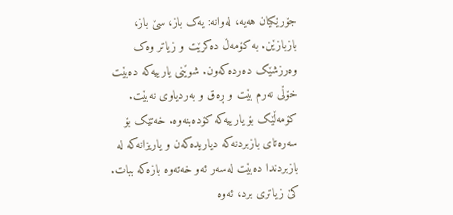جۆرێکیان هەیە، لەوانە: یەک باز، سێ باز، بازبازێن. بە کۆمەڵ دەکرێت و زیاتر وەک وەرزشێک دەردەکەون. شوێنی یارییەکە دەبێت خۆڵی نەرم بێت و ڕەق و بەردیاوی نەبێت. کۆمەڵێک بۆ یارییەکە کۆدەبنەوە. خەتێک بۆ سەرەتای بازبردنەکە دیاریدەکەن و یاریزانەکە لە بازبردندا دەبێت لەسەر ئەو خەتەوە بازەکە ببات. کێ زیاتری برد، ئەوە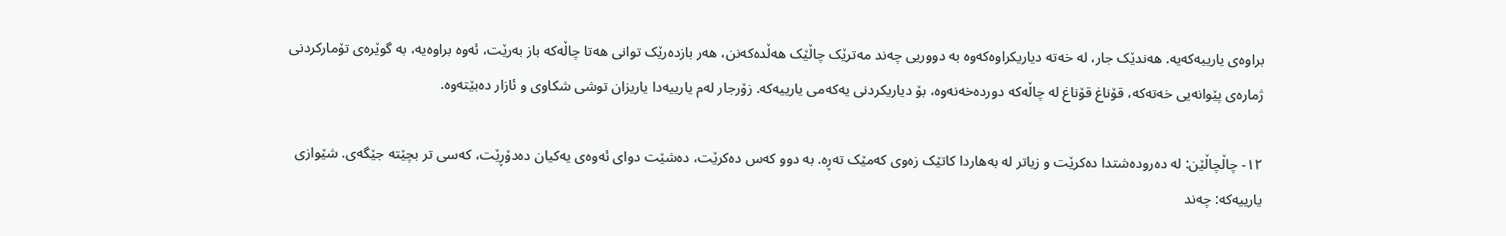براوەی یارییەکەیە. هەندێک جار، لە خەتە دیاریکراوەکەوە بە دووریی چەند مەترێک چاڵێک هەڵدەکەنن، هەر بازدەرێک توانی هەتا چاڵەکە باز بەرێت، ئەوە براوەیە، بە گوێرەی تۆمارکردنی ژمارەی پێوانەیی خەتەکە، قۆناغ قۆناغ لە چاڵەکە دوردەخەنەوە، بۆ دیاریکردنی یەکەمی یارییەکە. زۆرجار لەم یارییەدا یاریزان توشی شکاوی و ئازار دەبێتەوە.

١٢- چاڵچاڵێن: لە دەرودەشتدا دەکرێت و زیاتر لە بەهاردا کاتێک زەوی کەمێک تەڕە. بە دوو کەس دەکرێت، دەشێت دوای ئەوەی یەکیان دەدۆڕێت، کەسی تر بچێتە جێگەی. شێوازی یارییەکە: چەند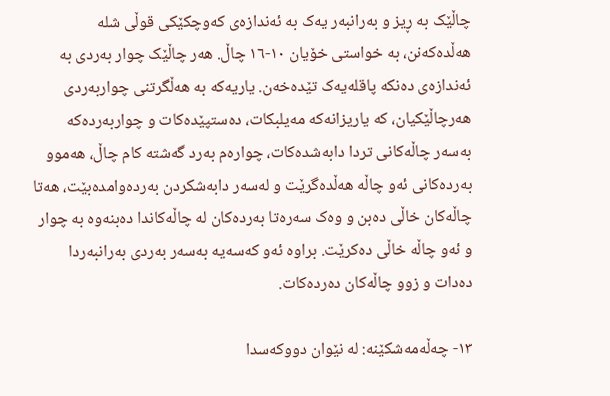چاڵێک بە ڕیز و بەرانبەر یەک بە ئەندازەی کەوچکێکی قوڵی شلە هەڵدەکەنن، بە خواستی خۆیان ١٠-١٦ چاڵ. هەر چاڵێک چوار بەردی بە ئەندازەی دەنکە پاقلەیەک تێدەخەن. یاریەکە بە هەڵگرتنی چواربەردی هەرچاڵێکیان، کە یاریزانەکە مەیلبکات، دەستپێدەکات و چواربەردەکە بەسەر چاڵەکانی تردا دابەشدەکات، چوارەم بەرد گەشتە کام چاڵ، هەموو بەردەکانی ئەو چاڵە هەڵدەگرێت و لەسەر دابەشکردن بەردەوامدەبێت، هەتا چاڵەکان خاڵی دەبن و وەک سەرەتا بەردەکان لە چاڵەکاندا دەبنەوە بە چوار و ئەو چاڵە خاڵی دەکرێت. براوە ئەو کەسەیە بەسەر بەردی بەرانبەردا دەدات و زوو چاڵەکان دەردەکات.

١٣- چەڵەمەشکێنە: لە نێوان دووکەسدا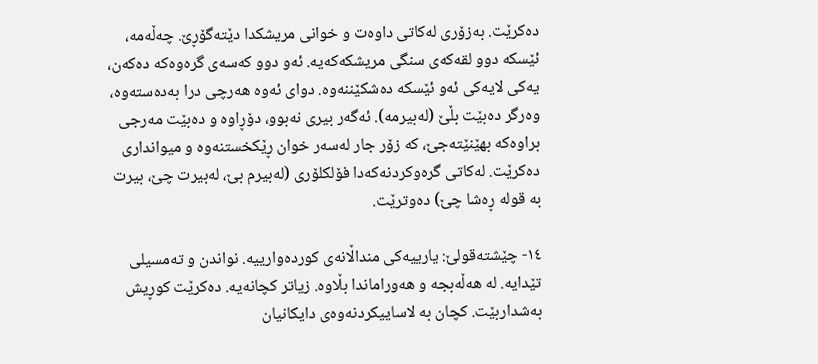دەکرێت. بەزۆری لەکاتی داوەت و خوانی مریشکدا دێتەگۆڕێ. چەڵەمە، ئێسکە دوو لقەکەی سنگی مریشکەکەیە. ئەو دوو کەسەی گرەوەکە دەکەن، یەکی لایەکی ئەو ئێسکە دەشکێننەوە. دوای ئەوە هەرچی درا بەدەستەوە، وەرگر دەبێت بڵێ (لەبیرمە). ئەگەر بیری نەبوو، دۆڕاوە و دەبێت مەرجی براوەکە بهێنێتەجێ، کە زۆر جار لەسەر خوان ڕێکخستنەوە و میوانداری دەکرێت. لەکاتی گرەوکردنەکەدا فۆلکلۆری (لەبیرم بێ، لەبیرت چێ، بیرت بە قولە ڕەشا چێ) دەوترێت.

١٤- چێشتەقولێ: یارییەکی منداڵانەی کوردەوارییە. نواندن و تەمسیلی تێدایە. لە هەڵەبجە و هەوراماندا بڵاوە. زیاتر کچانەیە. دەکرێت کوڕیش بەشداربێت. کچان بە لاساییکردنەوەی دایکانیان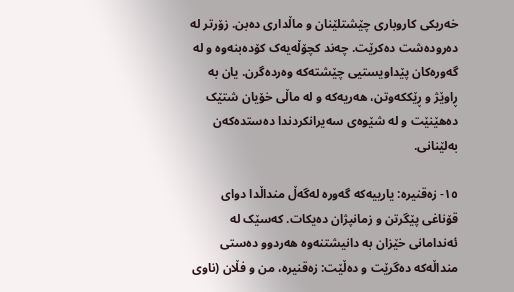خەریکی کاروباری چێشتلێنان و ماڵداری دەبن. زۆرتر لە دەرودەشت دەکرێت. چەند کچۆڵەیەک کۆدەبنەوە و لە گەورەکان پێداویستیی چێشتەکە وەردەگرن. یان بە ڕاوێژ و ڕێککەوتن، هەریەکە و لە ماڵی خۆیان شتێک دەهێنێت و لە شێوەی سەیرانکردندا دەستدەکەن بەلێنانی.

١٥- زەقنیرە: یارییەکە گەورە لەگەڵ منداڵدا دوای قۆناغی پێگرتن و زمانپژان دەیکات. کەسێک لە ئەندامانی خێزان بە دانیشتنەوە هەردوو دەستی منداڵەکە دەگرێت و دەڵێت: زەقنیرە، من و فڵان (ناوی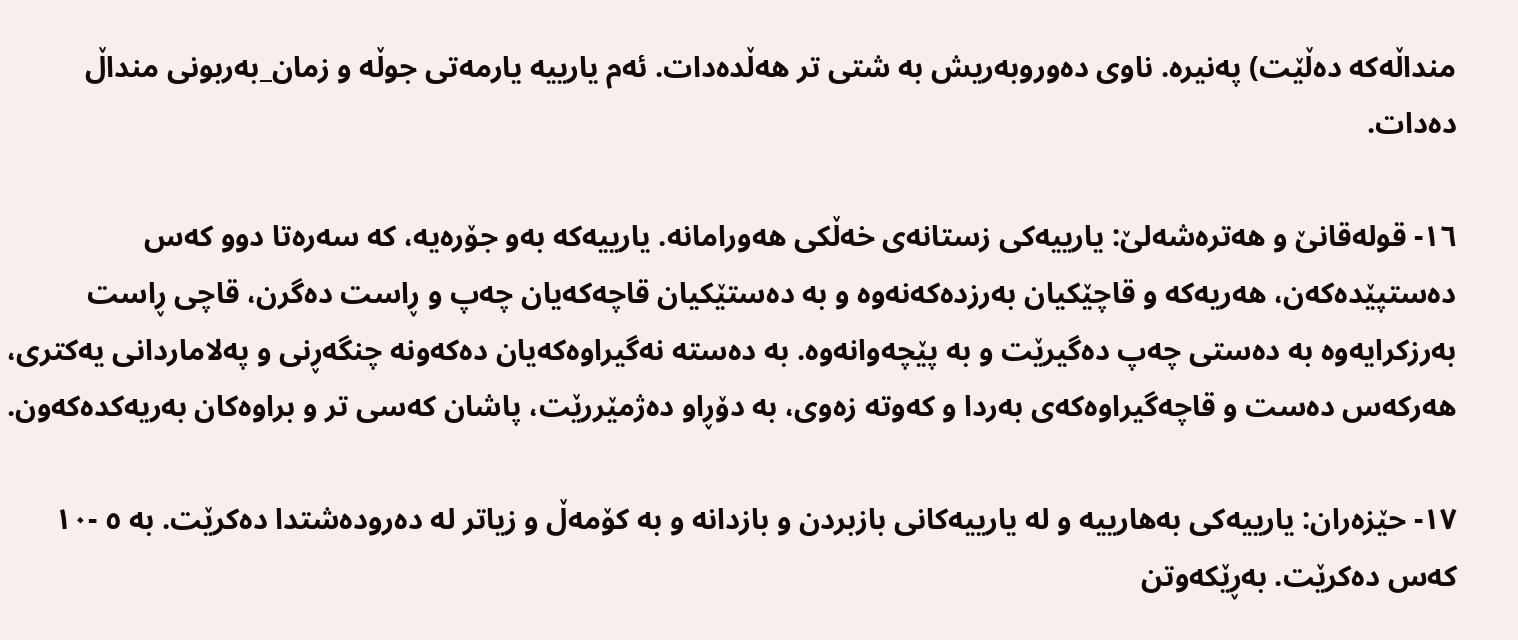منداڵەکە دەڵێت) پەنیرە. ناوی دەوروبەریش بە شتی تر هەڵدەدات. ئەم یارییە یارمەتی جوڵە و زمان_بەربونی منداڵ دەدات.

١٦- قولەقانێ و هەترەشەلێ: یارییەکی زستانەی خەڵکی هەورامانە. یارییەکە بەو جۆرەیه،‌ کە سەرەتا دوو کەس دەستپێدەکەن، هەریەکە و قاچێکیان بەرزدەکەنەوە و بە دەستێکیان قاچەکەیان چەپ و ڕاست دەگرن، قاچی ڕاست بەرزکرایەوە بە دەستی چەپ دەگیرێت و بە پێچەوانەوە. بە دەستە نەگیراوەکەیان دەکەونە چنگەڕنی و پەلاماردانی یەکتری، هەرکەس دەست و قاچەگیراوەکەی بەردا و کەوتە زەوی، بە دۆڕاو دەژمێررێت، پاشان کەسی تر و براوەکان بەریەکدەکەون.

١٧- حێزەران: یارییەکی بەهارییە و لە یارییەکانی بازبردن و بازدانە و بە کۆمەڵ و زیاتر لە دەرودەشتدا دەکرێت. بە ٥ -١٠ کەس دەکرێت. بەڕێکەوتن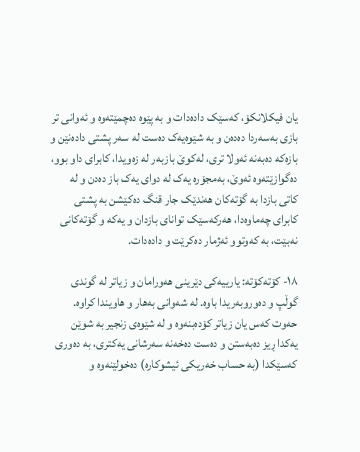یان فیکلانکۆ، کەسێک دادەدات و بە پێوە دەچمێتەوە و ئەوانی تر بازی بەسەردا دەدەن و بە شێوەیەک دەست لە سەر پشتی دادەنێن و بازەکە دەبەنە ئەولا تری، لەکوێ بازبەر لە زەویدا، کابرای داو بوو، دەگوازێتەوە ئەوێ، بەمجۆرە یەک لە دوای یەک باز دەدن و لە کاتی بازدا بە گۆتەکان هەندێک جار قنگ دەکێشن بە پشتی کابرای چەماوەدا، هەرکەسێک توانای بازدان و یەکە و گۆتەکانی نەبێت، بە کەوتوو ئەژمار دەکرێت و دادەدات.

١٨- کۆتەکۆتە: یارییەکی دێرینی هەورامان و زیاتر لە گوندی گوڵپ و دەوروبەریدا باوە. لە شەوانی بەهار و هاویندا کراوە. حەوت کەس یان زیاتر کۆدەبنەوە و لە شێوەی زنجیر بە شوێن یەکدا ڕیز دەبەستن و دەست دەخەنە سەرشانی یەکتری، بە دەوری کەسێکدا (بە حساب خەریکی ئیشوکارە) دەخولێنەوە و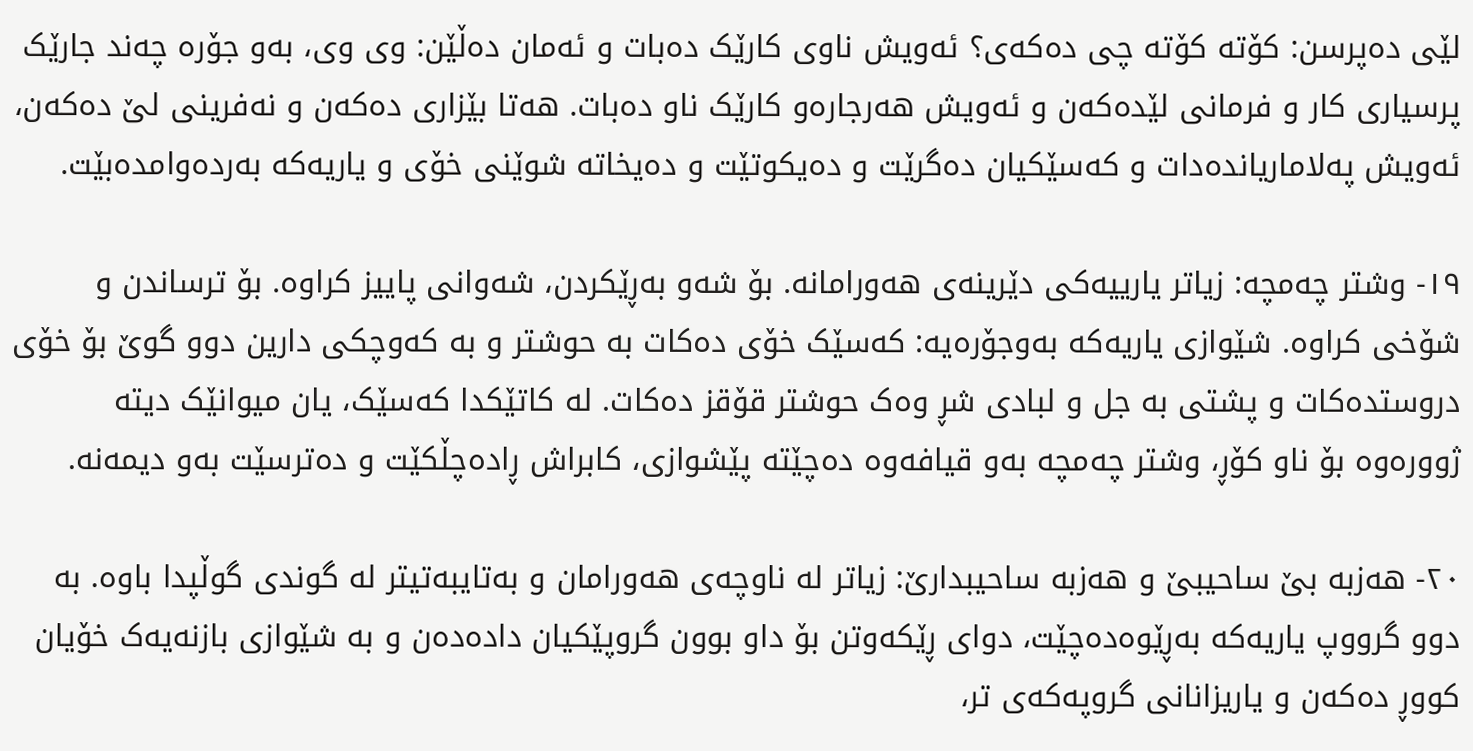لێی دەپرسن: کۆتە کۆتە چی دەکەی؟ ئەویش ناوی کارێک دەبات و ئەمان دەڵێن: وی وی، بەو جۆرە چەند جارێک پرسیاری کار و فرمانی لێدەکەن و ئەویش هەرجارەو کارێک ناو دەبات. هەتا بێزاری دەکەن و نەفرینی لێ دەکەن، ئەویش پەلاماریاندەدات و کەسێکیان دەگرێت و دەیکوتێت و دەیخاتە شوێنی خۆی و یاریەکە بەردەوامدەبێت.

١٩- وشتر چەمچە: زیاتر یارییەکی دێرینەی هەورامانە. بۆ شەو بەڕێکردن، شەوانی پاییز کراوە. بۆ ترساندن و شۆخی کراوە. شێوازی یاریەکە بەوجۆرەیە: کەسێک خۆی دەکات بە حوشتر و بە کەوچکی دارین دوو گوێ بۆ خۆی دروستدەکات و پشتی بە جل و لبادی شڕ وەک حوشتر قۆقز دەکات. لە کاتێکدا کەسێک، یان میوانێک دیتە ژوورەوە بۆ ناو کۆڕ، وشتر چەمچە بەو قیافەوە دەچێتە پێشوازی، کابراش ڕادەچڵکێت و دەترسێت بەو دیمەنە.

٢٠- هەزبە بێ ساحیبێ و هەزبە ساحیبدارێ: زیاتر لە ناوچەی هەورامان و بەتایبەتیتر لە گوندی گوڵپدا باوە. بە دوو گرووپ یاریەکە بەڕێوەدەچێت، دوای ڕێکەوتن بۆ داو بوون گروپێکیان دادەدەن و بە شێوازی بازنەیەک خۆیان کووڕ دەکەن و یاریزانانی گروپەکەی تر،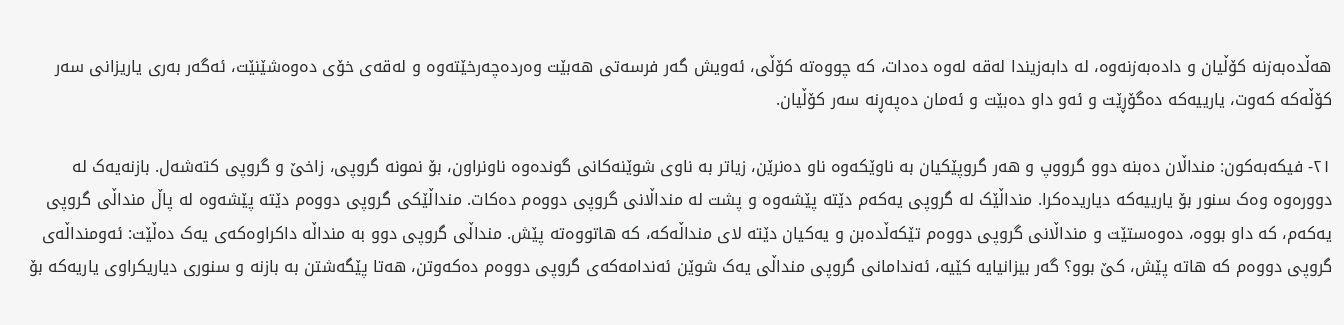هەڵدەبەزنە کۆڵیان و دادەبەزنەوە، لە دابەزیندا لەقە لەوە دەدات، کە چووەتە کۆڵی، ئەویش گەر فرسەتی هەبێت وەردەچەرخێتەوە و لەقەی خۆی دەوەشێنێت، ئەگەر بەری یاریزانی سەر کۆڵەکە کەوت، یارییەکە دەگۆڕێت و ئەو داو دەبێت و ئەمان دەپەڕنە سەر کۆڵیان.

٢١- فیکەبەکون: منداڵان دەبنە دوو گرووپ و هەر گروپێکیان بە ناوێکەوە ناو دەنرێن، زیاتر بە ناوی شوێنەکانی گوندەوە ناونراون، بۆ نمونە گروپی، زاخێ و گروپی کتەشەل. بازنەیەک لە دوورەوە وەک سنور بۆ یارییەکە دیاریدەکرا. منداڵێک لە گروپی یەکەم دێتە پێشەوە و پشت لە منداڵانی گروپی دووەم دەکات. منداڵێکی گروپی دووەم دێتە پێشەوە لە پاڵ منداڵی گروپی یەکەم، کە داو بووە، دەوەستێت و منداڵانی گروپی دووەم تێکەڵدەبن و یەکیان دێتە لای منداڵەکە، کە هاتووەتە پێش. منداڵی گروپی دوو بە منداڵە داکراوەکەی یەک دەڵێت: ئەومنداڵەی گروپی دووەم کە هاتە پێش، کێ بوو؟ گەر بیزانیایە کێیە، ئەندامانی گروپی منداڵی یەک شوێن ئەندامەکەی گروپی دووەم دەکەوتن، هەتا پێگەشتن بە بازنە و سنوری دیاریکراوی یاریەکە بۆ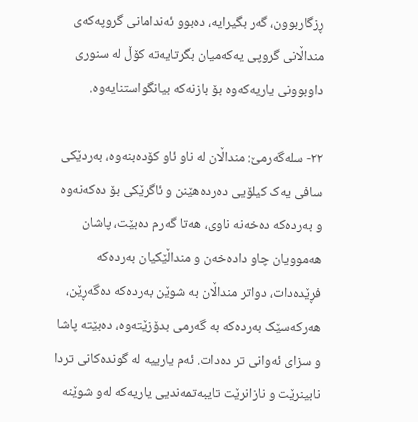ڕزگاربوون، گەر بگیرایە، دەبوو ئەندامانی گروپەکەی منداڵانی گروپی یەکەمیان بگرتایەتە کۆڵ لە سنوری داوبوونی یاریەکەوە بۆ بازنەکە بیانگواستنایەوە.

٢٢- سلەگەرمێ: منداڵان لە ناو ئاو کۆدەبنەوە، بەردێکی سافی یەک کیلۆیی دەردەهێنن و ئاگرێکی بۆ دەکەنەوە و بەردەکە دەخەنە ناوی، هەتا گەرم دەبێت، پاشان هەموویان چاو دادەخەن و منداڵێکیان بەردەکە فڕێدەدات، دواتر منداڵان بە شوێن بەردەکە دەگەڕێن، هەرکەسێک بەردەکە بە گەرمی بدۆزێتەوە، دەبێتە پاشا و سزای ئەوانی تر دەدات. ئەم یارییە لە گوندەکانی تردا نابینرێت و نازانرێت تایبەتمەندیی یاریەکە لەو شوێنە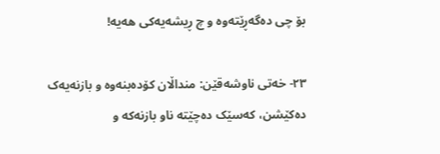بۆ چی دەگەڕێتەوە و چ ڕیشەیەکی هەیە!

٢٣- خەتی ناوشەقێن: منداڵان کۆدەبنەوە و بازنەیەک دەکێشن، کەسێک دەچێتە ناو بازنەکە و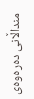منداڵانی دەرەوەی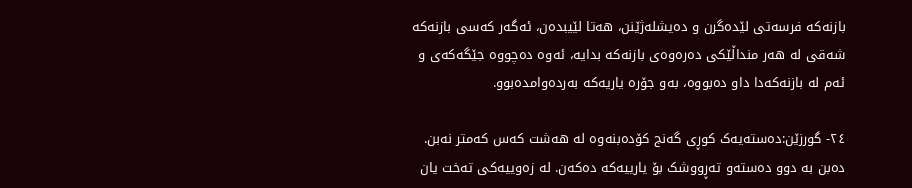بازنەکە فرسەتی لێدەگرن و دەیشلەژێنن، هەتا لێیبدەن، ئەگەر کەسی بازنەکە شەقی لە هەر منداڵێکی دەرەوەی بازنەکە بدایە، ئەوە دەچووە جێگەکەی و ئەم لە بازنەکەدا داو دەبووە، بەو جۆرە یاریەکە بەردەوامدەبوو.

٢٤- گورزێن:دەستەیەک کوڕی گەنج کۆدەبنەوە لە هەشت کەس کەمتر نەبن. دەبن بە دوو دەستەو تەڕووشک بۆ یارییەکە دەکەن. لە زەوییەکی تەخت یان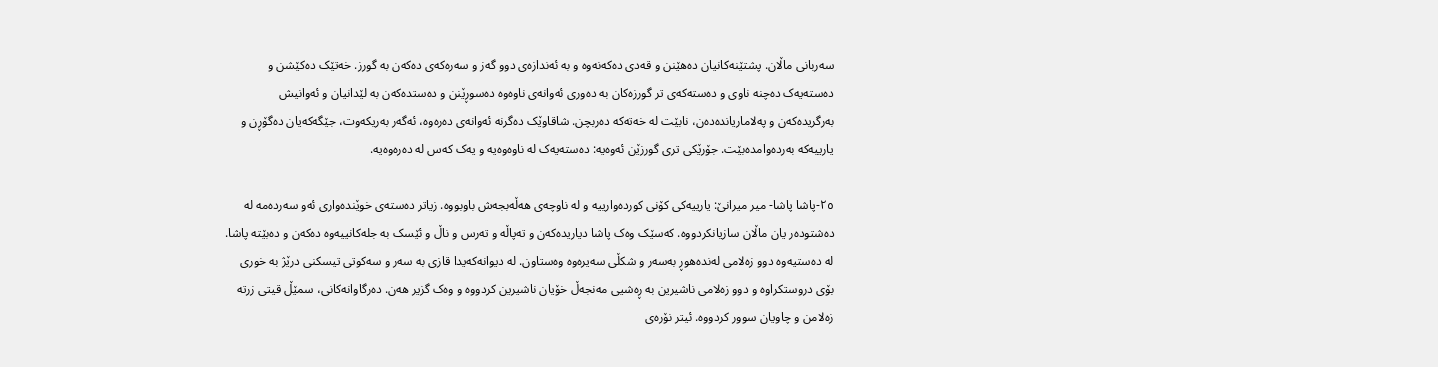سەربانی ماڵان. پشتێنەکانیان دەهێنن و قەدی دەکەنەوە و بە ئەندازەی دوو گەز و سەرەکەی دەکەن بە گورز. خەتێک دەکێشن و دەستەیەک دەچنە ناوی و دەستەکەی تر گورزەکان بە دەوری ئەوانەی ناوەوە دەسوڕێنن و دەستدەکەن بە لێدانیان و ئەوانیش بەرگریدەکەن و پەلاماریاندەدەن، نابێت لە خەتەکە دەربچن. شاقاوێک دەگرنە ئەوانەی دەرەوە، ئەگەر بەریکەوت، جێگەکەیان دەگۆڕن و یارییەکە بەردەوامدەبێت. جۆرێکی تری گورزێن ئەوەیە: دەستەیەک لە ناوەوەیە و یەک کەس لە دەرەوەیە.

٢٥-پاشا پاشا- میر میرانێ: یارییەکی کۆنی کوردەوارییە و لە ناوچەی هەڵەبجەش باوبووە. زیاتر دەستەی خوێندەواری ئەو سەردەمە لە دەشتودەر یان ماڵان سازیانکردووە. کەسێک وەک پاشا دیاریدەکەن و تەپاڵە و تەرس و ناڵ و ئێسک بە جلەکانییەوە دەکەن و دەبێتە پاشا. لە دەستیەوە دوو زەلامی لەندەهوڕ بەسەر و شکڵی سەیرەوە وەستاون. لە دیوانەکەیدا قازی بە سەر و سەکوتی تیسکنی درێژ بە خوری بۆی دروستکراوە و دوو زەلامی ناشیرین بە ڕەشیی مەنجەڵ خۆیان ناشیرین کردووە و وەک گزیر هەن. دەرگاوانەکانی، سمێڵ قیتی زرتە زەلامن و چاویان سوور کردووە. ئیتر نۆرەی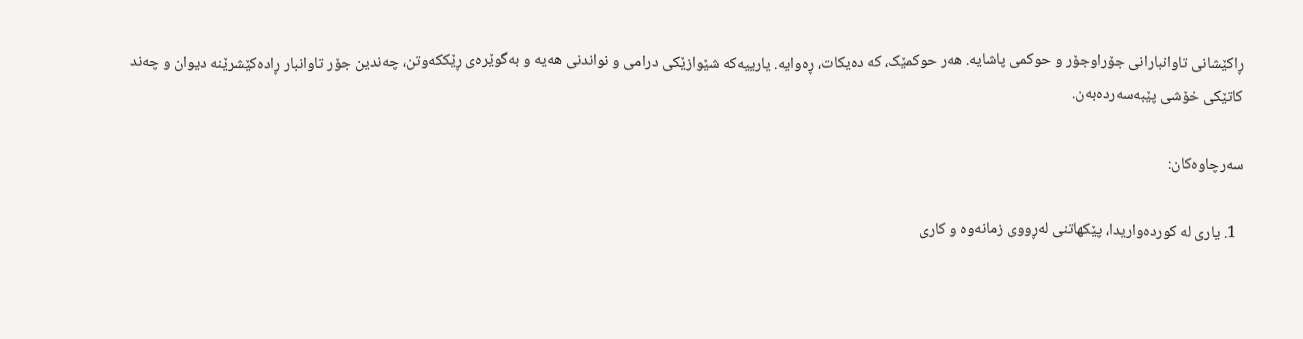ڕاکێشانی تاوانبارانی جۆراوجۆر و حوکمی پاشایە. هەر حوکمێک، کە دەیکات، ڕەوایە. یارییەکە شێوازێکی درامی و نواندنی هەیە و بەگوێرەی ڕێککەوتن، چەندین جۆر تاوانبار ڕادەکێشرێنە دیوان و چەند کاتێکی خۆشی پێبەسەردەبەن.

سەرچاوەکان:

  1. یاری لە کوردەواریدا، پێکهاتنی لەڕووی زمانەوە و کاری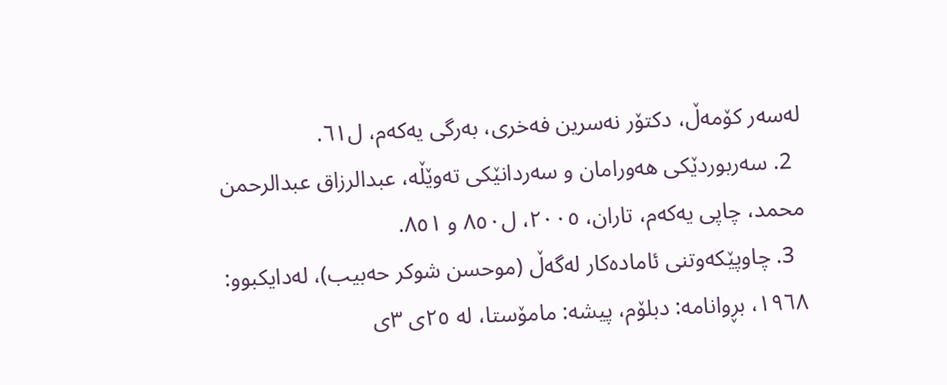لەسەر کۆمەڵ، دکتۆر نەسرین فەخری، بەرگی یەکەم، ل٦١.
  2. سەربوردێکی هەورامان و سەردانێکی تەوێڵە، عبدالرزاق عبدالرحمن محمد، چاپی یەکەم، تاران، ٢٠٠٥، ل٨٥٠ و ٨٥١.
  3. چاوپێکەوتنی ئامادەکار لەگەڵ (موحسن شوکر حەبیب)، لەدایکبوو: ١٩٦٨، بڕوانامە: دبلۆم، پیشە: مامۆستا، لە ٢٥ی ٣ی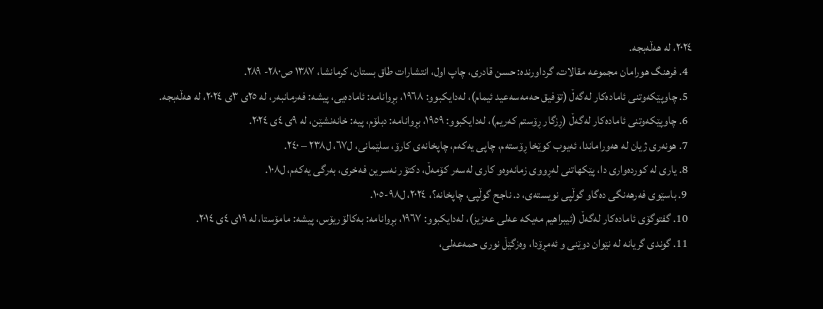٢٠٢٤، لە هەڵەبجە.
  4. فرهنگ هورامان مجموعە مقالات، گرداورندە: حسن قادری، چاپ اول، انتشارات طاق بستان، کرمانشا، ١٣٨٧ ص٢٨٠- ٢٨٩.
  5. چاوپێکەوتنی ئامادەکار لەگەڵ (تۆفیق حەمەسەعید ئیمام)، لەدایکبوو: ١٩٦٨، بڕوانامە: ئامادەیی، پیشە: فەرمانبەر، لە ٢٥ی ٣ی ٢٠٢٤، لە هەڵەبجە.
  6. چاوپێکەوتنی ئامادەکار لەگەڵ (ڕزگار ڕۆستم کەریم)، لەدایکبوو: ١٩٥٩، بڕوانامە: دبلۆم، پیە: خانەنشێن، لە ٩ی ٤ی ٢٠٢٤.
  7. هونەری ژیان لە هەوراماندا، ئەیوب کوێخا ڕۆستەم، چاپی یەکەم، چاپخانەی کارۆ، سلێمانی، ل٦٧، ل٢٣٨ – ٢٤٠.
  8. یاری لە کوردەواری دا، پێکهاتنی لەڕووی زمانەوەو کاری لەسەر کۆمەڵ، دکتۆر نەسرین فەخری، بەرگی یەکەم، ل١٠٨.
  9. باسێوی فەرهەنگی دەگاو گوڵپی نویستەی، د. ناجح گوڵپی، چاپخانە؟، ٢٠٢٤، ل٩٨-١٠٥.
  10. گفتوگۆی ئامادەکار لەگەڵ (ئیبراهیم مەیکە عەلی عەزیز)، لەدایکبوو: ١٩٦٧، بڕوانامە: بەکالۆریۆس، پیشە: مامۆستا، لە ١٩ی ٤ی ٢٠١٤.
  11. گوندی گریانە لە نێوان دوێنی و ئەمڕۆدا، وەزگێڵ نوری حمەعەلی،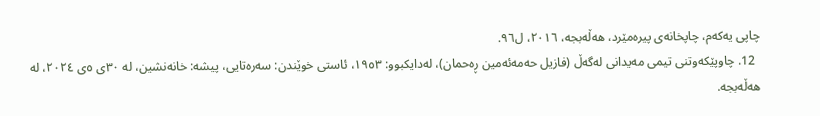چاپی یەکەم، چاپخانەی پیرەمێرد، هەڵەبجە، ٢٠١٦، ل٩٦.
  12. چاوپێکەوتنی تیمی مەیدانی لەگەڵ (فازیل حەمەئەمین ڕەحمان)، لەدایکبوو: ١٩٥٣، ئاستی خوێندن: سەرەتایی، پیشە: خانەنشین، لە ٣٠ی ٥ی ٢٠٢٤، لە هەڵەبجە.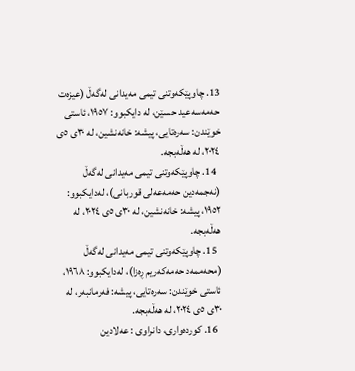13. چاوپێکەوتنی تیمی مەیدانی لەگەڵ (عیزەت حەمەسەعید حسێن، لە دایکبوو: ١٩٥٧، ئاستی خوێندن: سەرەتایی، پیشە: خانەنشین، لە ٣٠ی ٥ی ٢٠٢٤، لە هەڵەبجە.
  14. چاوپێکەوتنی تیمی مەیدانی لەگەڵ (نەجمە‌دین حەمەعەلی قوربانی)، لەدایکبوو: ١٩٥٢، پیشە: خانەنشین، لە ٣٠ی ٥ی ٢٠٢٤، لە هەڵەبجە.
  15. چاوپێکەوتنی تیمی مەیدانی لەگەڵ (محەممەد حەمەکەریم ڕەزا)، لەدایکبوو: ١٩٦٨، ئاستی خوێندن: سەرەتایی، پیشە: فەرمانبەر، لە ٣٠ی ٥ی ٢٠٢٤، لە هەڵەبجە.
  16. کوردەواری، دانراوی : عەلادین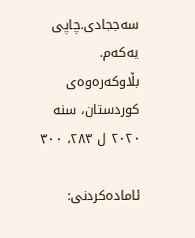سەججادی.چاپی یەکەم. بڵاوکەرەوەی کوردستان، سنە ٢٠٢٠ ل ٢٨٣، ٣٠٠

ئامادەکردنی: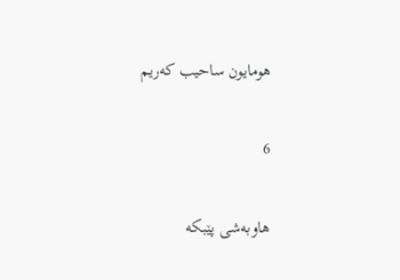هومایون ساحیب کەریم

6

هاوبەشی پێبکە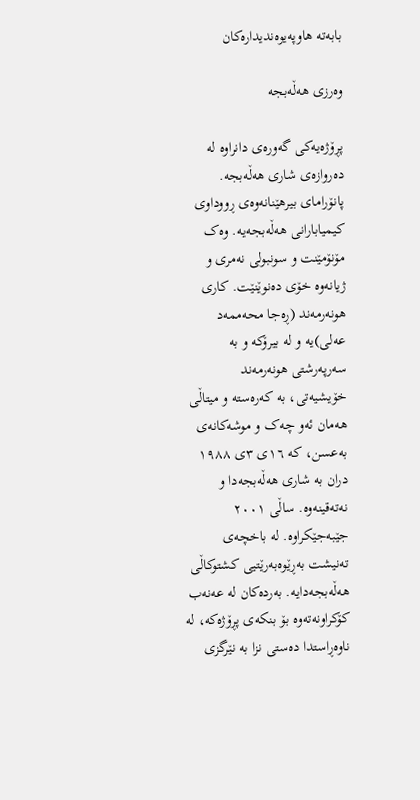بابەتە هاوپەیوەندیدارەکان

وەرزی هەڵەبجە

پڕۆژەیەکی گەورەی دانراوە لە دەروازەی شاری هەڵەبجە. پانۆرامای بیرهێنانەوەی ڕووداوی کیمیابارانی هەڵەبجەیە. وەک مۆنۆمێنت و سونبولی نەمری و ژیانەوە خۆی دەنوێنێت. کاری هونەرمەند (ڕەجا محەممەد عەلی)یە و لە‌ بیرۆکە و بە سەرپەرشتی هونەرمەند خۆیشیەتی، بە کەرەستە و میتاڵی هەمان ئەو چەک و موشەکانەی بەعسن، کە ١٦ی ٣ی ١٩٨٨ دران بە شاری هەڵەبجەدا و نەتەقینەوە. ساڵی ٢٠٠١ جێبەجێکراوە. لە باخچەی تەنیشت بەڕێوەبەرێتیی کشتوکاڵی هەڵەبجەدایە. بەردەکان لە عەنەب کۆکراونەتەوە بۆ بنکەی پڕۆژەکە، لە ناوەڕاستدا دەستی نزا بە نێرگزی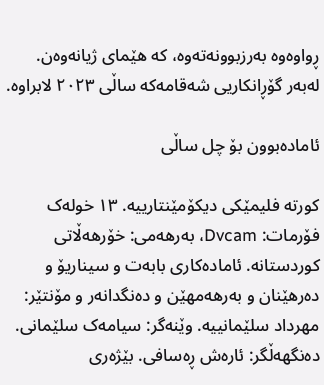ڕواوەوە بەرزبوونەتەوە، کە هێمای ژیانەوەن. لەبەر گۆڕانکاریی شەقامەکە ساڵی ٢٠٢٣ لابراوە.

ئامادەبوون بۆ چل ساڵی

کورتە فلیمێکی دیکۆمێنتارییە. ١٣ خولەک فۆرمات: Dvcam، بەرهەمی: خۆرهەڵاتی کوردستانە. ئامادەکاری بابەت و سیناریۆ و دەرهێنان و بەرهەمهێن و دەنگدانەر و مۆنتێر: مهرداد سلێمانییە. وێنەگر: سیامەک سلێمانی. دەنگهەڵگر: ئارەش ڕەسافی. بێژەری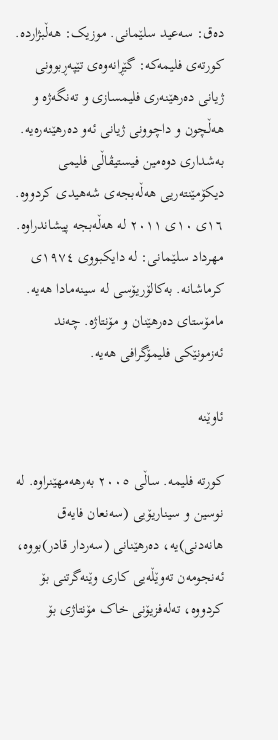دەق: سەعید سلێمانی. موزیک: هەڵبژاردە. کورتەی فلیمەکە: گێڕانەوەی تێپەڕبوونی ژیانی دەرهێنەری فلیمسازی و تەنگەژە و هەڵچون و داچوونی ژیانی ئەو دەرهێنەرەیە. بەشداری دوەمین فیستیڤاڵی فلیمی دیکۆمێنتەریی هەڵەبجەی شەهیدی کردووە. ١٦ی ١٠ی ٢٠١١ لە هەڵەبجە پیشاندراوە. مهرداد سلێمانی: لە دایکبووی ١٩٧٤ی کرماشانە. بەکالۆریۆسی لە سینەمادا هەیە. مامۆستای دەرهێنان و مۆنتاژە. چەند ئەزمونێکی فلیمۆگرافی هەیە.

ئاوێنە

کورتە فلیمە. ساڵی ٢٠٠٥ بەرهەمهێنراوە. لە نوسین و سیناریۆیی (سەنعان فایەق هانەدنی)یە، دەرهێنانی (سەردار قادر)بووە، ئەنجومەن تەوێڵەیی کاری وێنەگرتنی بۆ کردووە، تەلەفزیۆنی خاک مۆنتاژی بۆ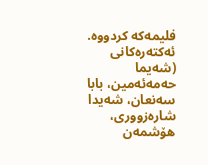فلیمەکە کردووە. ئەکتەرەکانی (شەیما حەمەئەمین، بابا سەنعان، شەیدا شارەزووری، هۆشمەن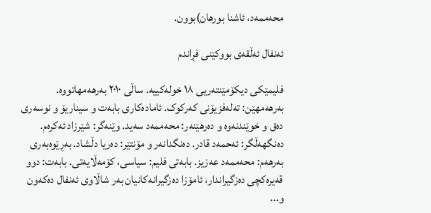محەممەد، ئاشنا بورهان)بوون.

ئەنفال ئەڵقەی بووکێنی فڕاندم

فلیمێکی دیکۆمێنتەریی ١٨ خولەکییە. ساڵی ٢٠١٠ بەرهەمهاتووە. بەرهەمهێن: تەلەفزیۆنی کەرکوک. ئامادەکاری بابەت و سیناریۆ و نوسەری دەق و خوێندنەوە و دەرهێنەر: محەممەد سەید. وێنەگر: شێرزاد ئەکرەم. دەنگهەڵگر: ئەحمەد قادر. دەنگدانەر و مۆنتێر: دەریا دڵشاد. بەڕێوەبەری بەرهەم: محەممەد عەزیز. بابەتی فلیم: سیاسی، کۆمەڵایەتی. بابەت: دوو قەیرەکچی دەزگیراندار، ئامۆزا دەزگیرانەکانیان بەر شاڵاوی ئەنفال دەکەون و...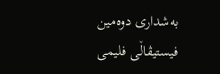بەشداری دوەمین فیستیڤاڵی فلیمی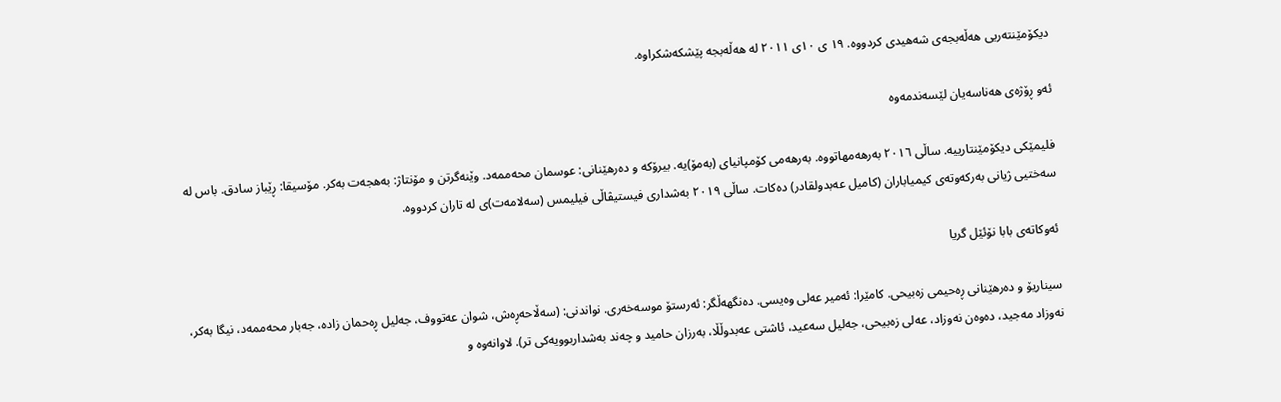دیکۆمێنتەریی هەڵەبجەی شەهیدی کردووە. ١٩ ی ١٠ی ٢٠١١ لە هەڵەبجە پێشکەشکراوە.

ئەو ڕۆژەی هەناسەیان لێسەندمەوە

فلیمێکی دیکۆمێنتارییە. ساڵی ٢٠١٦ بەرهەمهاتووە. بەرهەمی کۆمپانیای (بەمۆ)یە. بیرۆکە و دەرهێنانی: عوسمان محەممەد. وێنەگرتن و مۆنتاژ: بەهجەت بەکر. مۆسیقا: ڕێباز سادق. باس لە سەختیی ژیانی بەرکەوتەی کیمیاباران (کامیل عەبدولقادر) دەکات. ساڵی ٢٠١٩ بەشداری فیستیڤاڵی فیلیمس (سەلامەت)ی لە تاران کردووە.

ئەوکاتەی بابا نۆئێل گریا

سیناریۆ و دەرهێنانی ڕەحیمی زەبیحی. کامێرا: ئەمیر عەلی وەیسی. دەنگهەڵگر: ئەرستۆ موسەخەری. نواندنی: (سەڵاحەڕەش، شوان عەتووف، جەلیل ڕەحمان زادە، جەبار محەممەد، نیگا بەکر، نەوزاد مەجید، دەوەن نەوزاد، عەلی زەبیحی، جەلیل سەعید، ئاشتی عەبدوڵڵا، بەرزان حامید و چەند بەشداربوویەکی تر). لاوانەوە و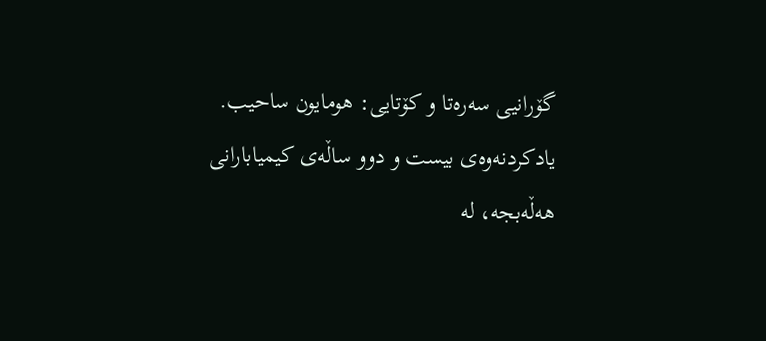گۆرانیی سەرەتا و کۆتایی: هومایون ساحیب. یادکردنەوەی بیست و دوو ساڵەی کیمیابارانی هەڵەبجە، لە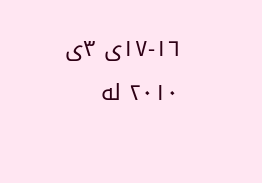١٦-١٧ی ٣ی ٢٠١٠ لە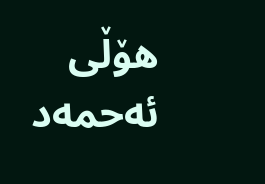هۆڵی ئەحمەد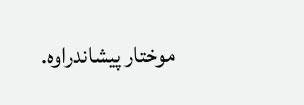موختار پیشاندراوە.